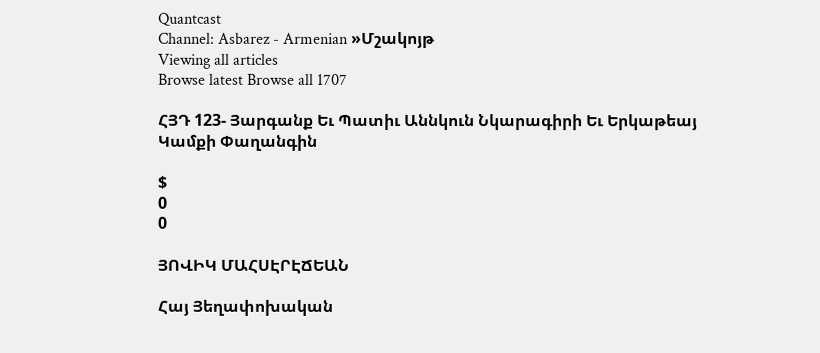Quantcast
Channel: Asbarez - Armenian »Մշակոյթ
Viewing all articles
Browse latest Browse all 1707

ՀՅԴ 123- Յարգանք Եւ Պատիւ Աննկուն Նկարագիրի Եւ Երկաթեայ Կամքի Փաղանգին

$
0
0

ՅՈՎԻԿ ՄԱՀՍԷՐԷՃԵԱՆ

Հայ Յեղափոխական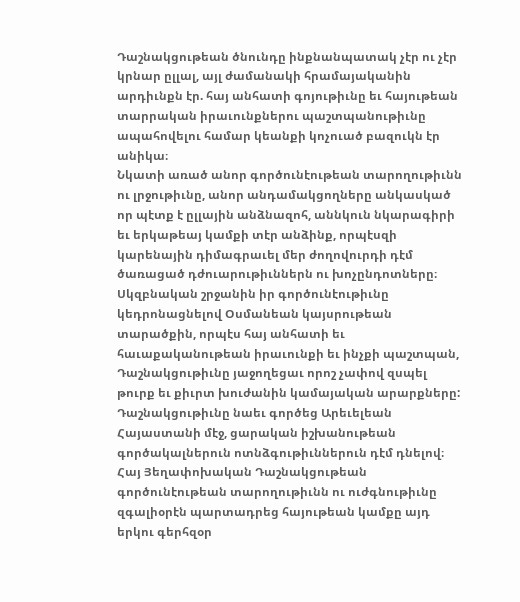Դաշնակցութեան ծնունդը ինքնանպատակ չէր ու չէր կրնար ըլլալ, այլ ժամանակի հրամայականին արդիւնքն էր. հայ անհատի գոյութիւնը եւ հայութեան տարրական իրաւունքներու պաշտպանութիւնը ապահովելու համար կեանքի կոչուած բազուկն էր անիկա։
Նկատի առած անոր գործունէութեան տարողութիւնն ու լրջութիւնը, անոր անդամակցողները անկասկած որ պէտք է ըլլային անձնազոհ, աննկուն նկարագիրի եւ երկաթեայ կամքի տէր անձինք, որպէսզի կարենային դիմագրաւել մեր ժողովուրդի դէմ ծառացած դժուարութիւններն ու խոչընդոտները։
Սկզբնական շրջանին իր գործունէութիւնը կեդրոնացնելով Օսմանեան կայսրութեան տարածքին, որպէս հայ անհատի եւ հաւաքականութեան իրաւունքի եւ ինչքի պաշտպան, Դաշնակցութիւնը յաջողեցաւ որոշ չափով զսպել թուրք եւ քիւրտ խուժանին կամայական արարքները: Դաշնակցութիւնը նաեւ գործեց Արեւելեան Հայաստանի մէջ, ցարական իշխանութեան գործակալներուն ոտնձգութիւններուն դէմ դնելով։
Հայ Յեղափոխական Դաշնակցութեան գործունէութեան տարողութիւնն ու ուժգնութիւնը զգալիօրէն պարտադրեց հայութեան կամքը այդ երկու գերհզօր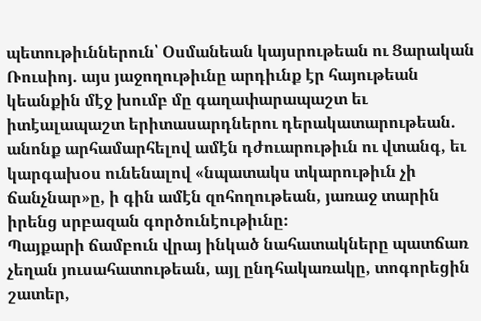պետութիւններուն՝ Օսմանեան կայսրութեան ու Ցարական Ռուսիոյ. այս յաջողութիւնը արդիւնք էր հայութեան կեանքին մէջ խումբ մը գաղափարապաշտ եւ իտէալապաշտ երիտասարդներու դերակատարութեան. անոնք արհամարհելով ամէն դժուարութիւն ու վտանգ, եւ կարգախօս ունենալով «նպատակս տկարութիւն չի ճանչնար»ը, ի գին ամէն զոհողութեան, յառաջ տարին իրենց սրբազան գործունէութիւնը։
Պայքարի ճամբուն վրայ ինկած նահատակները պատճառ չեղան յուսահատութեան, այլ ընդհակառակը, տոգորեցին շատեր,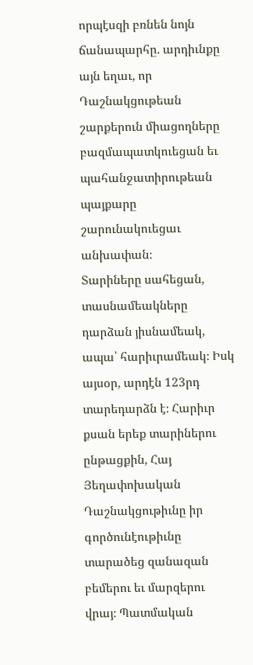որպէսզի բռնեն նոյն ճանապարհը. արդիւնքը այն եղաւ, որ Դաշնակցութեան շարքերուն միացողները բազմապատկուեցան եւ պահանջատիրութեան պայքարը շարունակուեցաւ անխափան։
Տարիները սահեցան, տասնամեակները դարձան յիսնամեակ, ապա՝ հարիւրամեակ։ Իսկ այսօր, արդէն 123րդ տարեդարձն է։ Հարիւր քսան երեք տարիներու ընթացքին, Հայ Յեղափոխական Դաշնակցութիւնը իր գործունէութիւնը տարածեց զանազան բեմերու եւ մարզերու վրայ։ Պատմական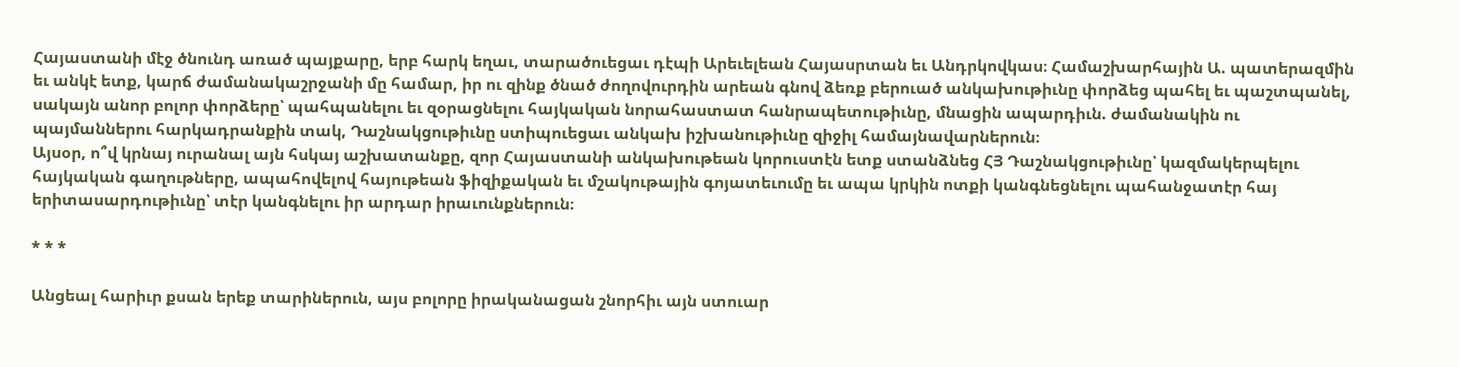Հայաստանի մէջ ծնունդ առած պայքարը, երբ հարկ եղաւ, տարածուեցաւ դէպի Արեւելեան Հայասրտան եւ Անդրկովկաս։ Համաշխարհային Ա. պատերազմին եւ անկէ ետք, կարճ ժամանակաշրջանի մը համար, իր ու զինք ծնած ժողովուրդին արեան գնով ձեռք բերուած անկախութիւնը փորձեց պահել եւ պաշտպանել, սակայն անոր բոլոր փորձերը՝ պահպանելու եւ զօրացնելու հայկական նորահաստատ հանրապետութիւնը, մնացին ապարդիւն. ժամանակին ու պայմաններու հարկադրանքին տակ, Դաշնակցութիւնը ստիպուեցաւ անկախ իշխանութիւնը զիջիլ համայնավարներուն։
Այսօր, ո՞վ կրնայ ուրանալ այն հսկայ աշխատանքը, զոր Հայաստանի անկախութեան կորուստէն ետք ստանձնեց ՀՅ Դաշնակցութիւնը՝ կազմակերպելու հայկական գաղութները, ապահովելով հայութեան ֆիզիքական եւ մշակութային գոյատեւումը եւ ապա կրկին ոտքի կանգնեցնելու պահանջատէր հայ երիտասարդութիւնը՝ տէր կանգնելու իր արդար իրաւունքներուն։

* * *

Անցեալ հարիւր քսան երեք տարիներուն, այս բոլորը իրականացան շնորհիւ այն ստուար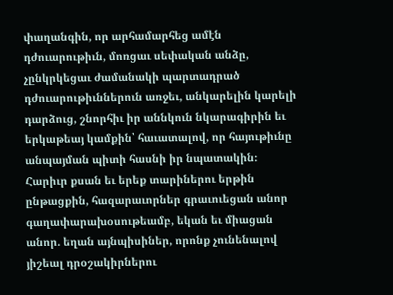փաղանգին, որ արհամարհեց ամէն դժուարութիւն, մոռցաւ սեփական անձը, չընկրկեցաւ ժամանակի պարտադրած դժուարութիւններուն առջեւ, անկարելին կարելի դարձուց, շնորհիւ իր աննկուն նկարագիրին եւ երկաթեայ կամքին՝ հաւատալով, որ հայութիւնը անպայման պիտի հասնի իր նպատակին։
Հարիւր քսան եւ երեք տարիներու երթին ընթացքին, հազարաւորներ գրաւուեցան անոր գաղափարախօսութեամբ, եկան եւ միացան անոր. եղան այնպիսիներ, որոնք չունենալով յիշեալ դրօշակիրներու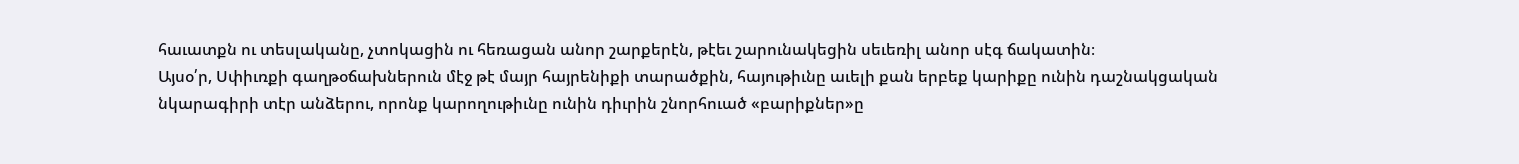հաւատքն ու տեսլականը, չտոկացին ու հեռացան անոր շարքերէն, թէեւ շարունակեցին սեւեռիլ անոր սէգ ճակատին։
Այսօ՛ր, Սփիւռքի գաղթօճախներուն մէջ թէ մայր հայրենիքի տարածքին, հայութիւնը աւելի քան երբեք կարիքը ունին դաշնակցական նկարագիրի տէր անձերու, որոնք կարողութիւնը ունին դիւրին շնորհուած «բարիքներ»ը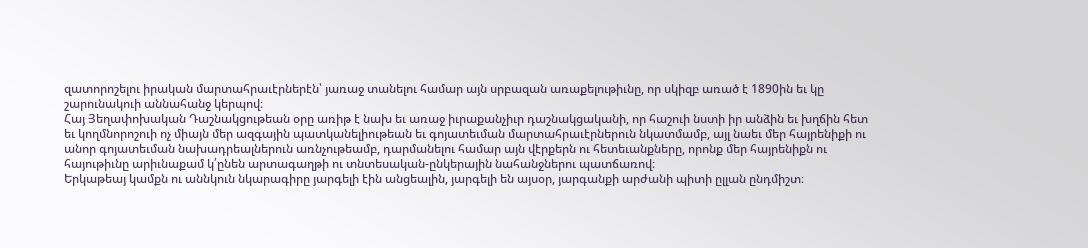զատորոշելու իրական մարտահրաւէրներէն՝ յառաջ տանելու համար այն սրբազան առաքելութիւնը, որ սկիզբ առած է 1890ին եւ կը շարունակուի աննահանջ կերպով։
Հայ Յեղափոխական Դաշնակցութեան օրը առիթ է նախ եւ առաջ իւրաքանչիւր դաշնակցականի, որ հաշուի նստի իր անձին եւ խղճին հետ եւ կողմնորոշուի ոչ միայն մեր ազգային պատկանելիութեան եւ գոյատեւման մարտահրաւէրներուն նկատմամբ, այլ նաեւ մեր հայրենիքի ու անոր գոյատեւման նախադրեալներուն առնչութեամբ, դարմանելու համար այն վէրքերն ու հետեւանքները, որոնք մեր հայրենիքն ու հայութիւնը արիւնաքամ կ՛ընեն արտագաղթի ու տնտեսական-ընկերային նահանջներու պատճառով։
Երկաթեայ կամքն ու աննկուն նկարագիրը յարգելի էին անցեալին, յարգելի են այսօր, յարգանքի արժանի պիտի ըլլան ընդմիշտ։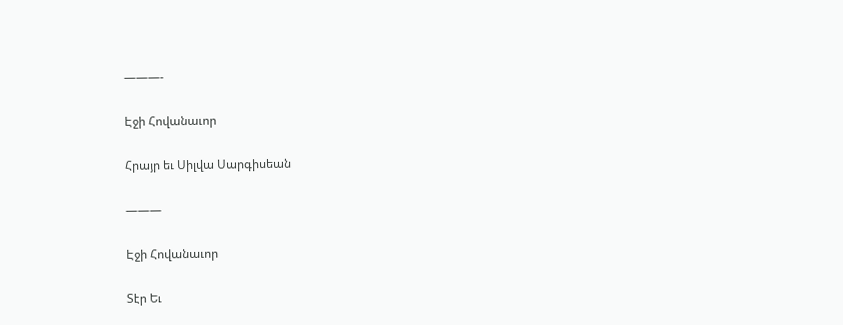———-

Էջի Հովանաւոր

Հրայր եւ Սիլվա Սարգիսեան

———

Էջի Հովանաւոր

Տէր Եւ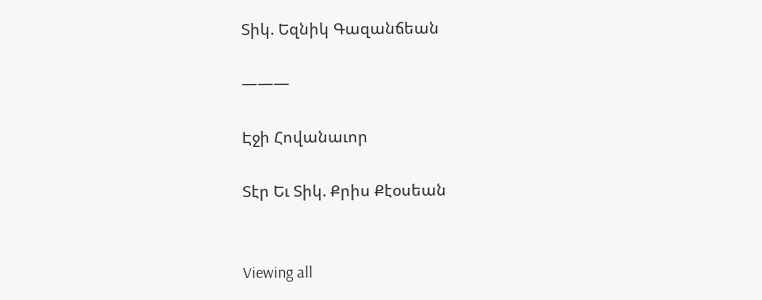Տիկ. Եզնիկ Գազանճեան

———

Էջի Հովանաւոր

Տէր Եւ Տիկ. Քրիս Քէօսեան


Viewing all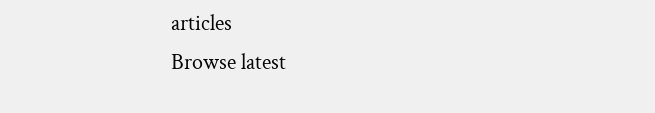articles
Browse latest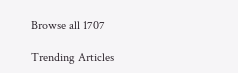Browse all 1707

Trending Articles